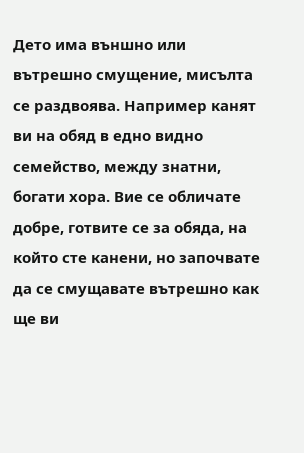Дето има външно или вътрешно смущение, мисълта се раздвоява. Например канят ви на обяд в едно видно семейство, между знатни, богати хора. Вие се обличате добре, готвите се за обяда, на който сте канени, но започвате да се смущавате вътрешно как ще ви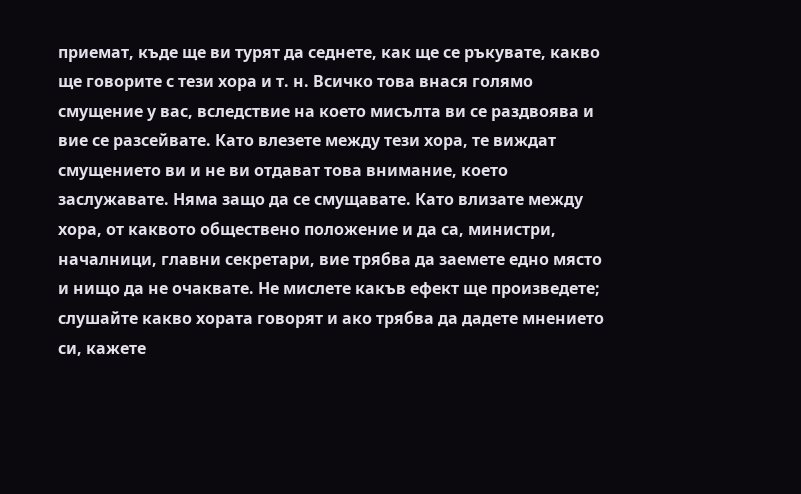приемат, къде ще ви турят да седнете, как ще се ръкувате, какво ще говорите с тези хора и т. н. Всичко това внася голямо смущение у вас, вследствие на което мисълта ви се раздвоява и вие се разсейвате. Като влезете между тези хора, те виждат смущението ви и не ви отдават това внимание, което заслужавате. Няма защо да се смущавате. Като влизате между хора, от каквото обществено положение и да са, министри, началници, главни секретари, вие трябва да заемете едно място и нищо да не очаквате. Не мислете какъв ефект ще произведете; слушайте какво хората говорят и ако трябва да дадете мнението си, кажете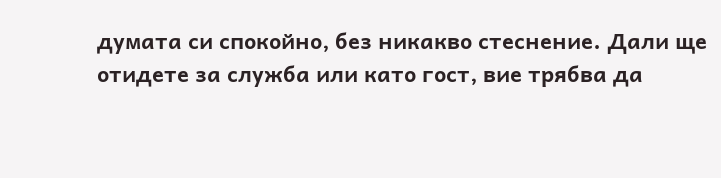думата си спокойно, без никакво стеснение. Дали ще отидете за служба или като гост, вие трябва да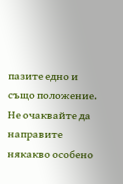пазите едно и също положение. Не очаквайте да направите някакво особено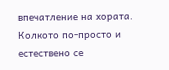впечатление на хората. Колкото по-просто и естествено се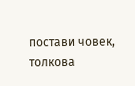постави човек, толкова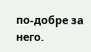по-добре за него.